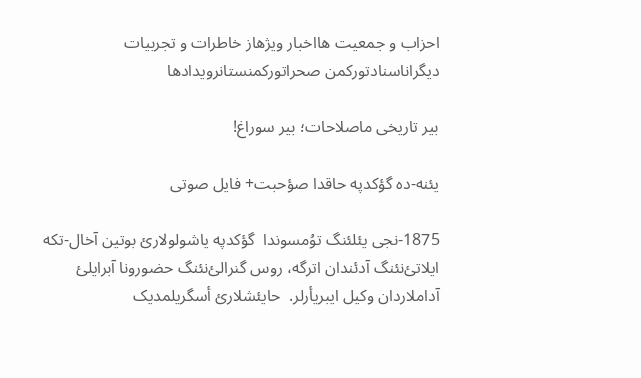احزاب و جمعیت هااخبار ویژهاز خاطرات و تجربیات دیگراناسنادتورکمن صحراتورکمنستانرویدادها

بیر تاریخی ماصلاحات؛ بیر سوراغ!

یئنه-ده گؤکدپه حاقدا صؤحبت+ فایل صوتی

1875-نجی یئلئنگ توُمسوندا  گؤکدپه یاشولولارئ بوتین آخال-تکه ایلاتئ‌نئنگ آدئندان اترگه، روس گنرالئ‌نئنگ حضورونا آبرایلئ آداملاردان وکیل ایبریأرلر.  حایئشلارئ أسگریلمدیک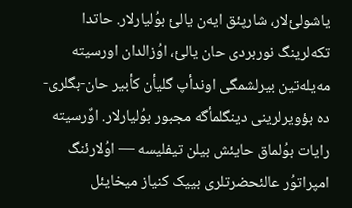یاشولئ‌لار، شارپئق ایه‌ن یالئ بوُلیارلار. حاتدا تکه‌لرینگ نوربردی حان یالئ، اوُزالدان اورسیته مه‌یله‌تین بیرلشمگی اوندأپ گلیأن کأبیر حان-بگلری-ده بؤویرلرینی دینگلمأگه مجبور بوُلیارلار. اوٌرسیته رایات بوُلماق حایئش بیلن تیفلیسه — اوُلارئنگ امپراتوُر عالئحضرتلری بییک کنیاز میخایئل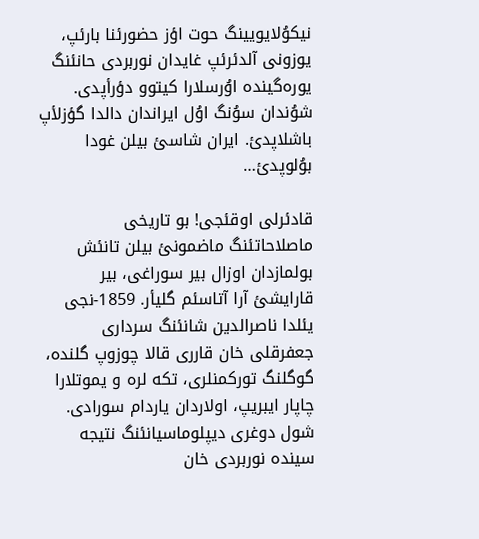نیکوُلایویینگ حوت اؤز حضورئنا بارئپ، یوزونی آلدئرئپ غایدان نوربردی حانئنگ یوره‌گینده اوُرسلارا کیتوو دؤرأپدی. شوُندان سوُنگ اوُل ایراندان دالدا گؤزلأپ باشلاپدئ. ایران شاسئ بیلن غودا بوُلوپدئ…

قادئرلی اوقئجی! بو تاریخی ماصلاحاتئنگ ماضمونئ بیلن تانئش بولمازدان اوزال بیر سوراغی، بیر قارایشئ آرا آتاسئم گلیأر. 1859-نجی یئلدا ناصرالدین شانئنگ سرداری جعفرقلی خان قارری قالا چوزوپ گلنده، گوگلنگ تورکمنلری، تکه لره و یموتلارا چاپار ایبریپ، اولاردان یاردام سورادی. شول دوغری دیپلوماسیانئنگ نتیجه سینده نوربردی خان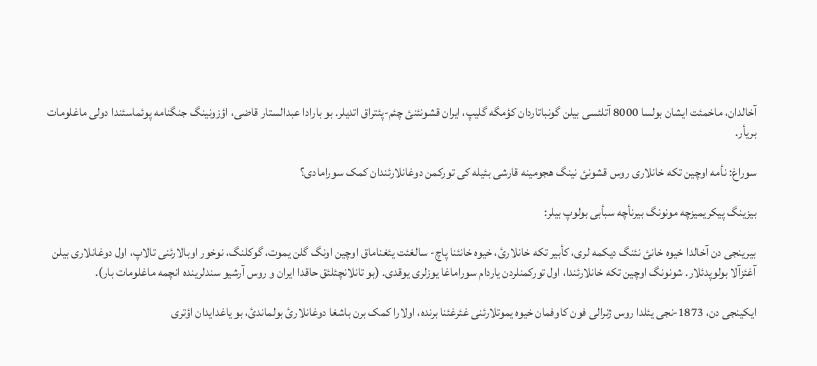آخالدان، ماخمئت ایشان بولسا 8000 آتلئسی بیلن گونباتاردان کؤمگه گلیپ، ایران قشونئنئ چئم-پئتراق اتدیلر. بو بارادا عبدالستار قاضی، اؤزونینگ جنگنامه پوئماسئندا دولی ماغلومات بریأر.

سوراغ: نأمه اوچین تکه خانلاری روس قشونئ نینگ هجومینه قارشی بئیله کی تورکمن دوغانلارئندان کمک سورامادی؟

بیزینگ پیکریمیزچه مونونگ بیرنأچه سبأبی بولوپ بیلر:

بیرینجی دن آخالدا خیوه خانئ نئنگ دیکمه لری، کأبیر تکه خانلارئ، خیوه خانئنا پاچ- سالغئت یئغناماق اوچین اونگ گلن یموت، گوکلنگ، نوخور اوبالارئنی تالاپ، اول دوغانلاری بیلن آغئزآلا بولوپدئلار. شونونگ اوچین تکه خانلارئندا، اول تورکمنلردن یاردام سوراماغا یوزلری یوقدی. (بو تانلانچئلئق حاقدا ایران و روس آرشیو سندلرینده انچمه ماغلومات بار).

ایکینجی دن، 1873-نجی یئلدا روس ژنرالی فون کاوفمان خیوه یموتلارئنی غئرغئنا برنده، اولارا کمک برن باشغا دوغانلارئ بولماندئ، بو یاغدایدان اؤتری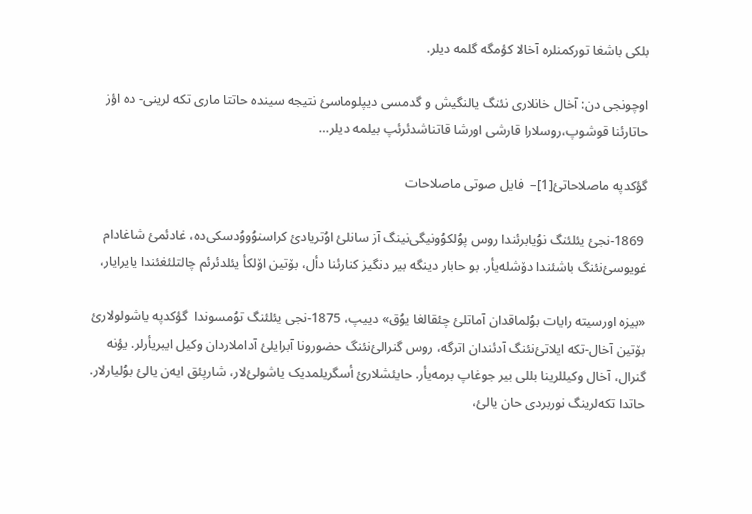بلکی باشغا تورکمنلره آخالا کؤمگه گلمه دیلر.

اوچونجی دن: آخال خانلاری نئنگ یالنگیش و گدمسی دیپلوماسئ نتیجه سینده حاتتا ماری تکه لرینی- ده اؤز حاتارئنا قوشوپ،روسلارا قارشی اورشا قاتناشدئرئپ بیلمه دیلر…

گؤکدپه ماصلاحاتئ[1]–  فایل صوتی ماصلاحات

 1869-نجئ یئلئنگ نوُیابرئندا روس پوُلکوُونیگی‌نینگ آز سانلئ اوُتریادئ کراسنوُووُدسکی‌ده، غادئمئ شاغادام غویوسئ‌نئنگ باشئندا دۆشله‌یأر. بو حابار دینگه بیر دنگیز کنارئنا دأل، بۆتین اۆلکأ یئلدئرئم چالتلئغئندا یایرایار،

«بیزه اورسیته رایات بوُلماقدان آماتلئ چئقالغا یوُق» دییپ، 1875-نجی یئلئنگ توُمسوندا  گؤکدپه یاشولولارئ بۆتین آخال-تکه ایلاتئ‌نئنگ آدئندان اترگه، روس گنرالئ‌نئنگ حضورونا آبرایلئ آداملاردان وکیل ایبریأرلر. یؤنه گنرال، آخال وکیللرینا بللی بیر جوغاپ برمه‌یأر. حایئشلارئ أسگریلمدیک یاشولئ‌لار، شارپئق ایه‌ن یالئ بوُلیارلار. حاتدا تکه‌لرینگ نوربردی حان یالئ،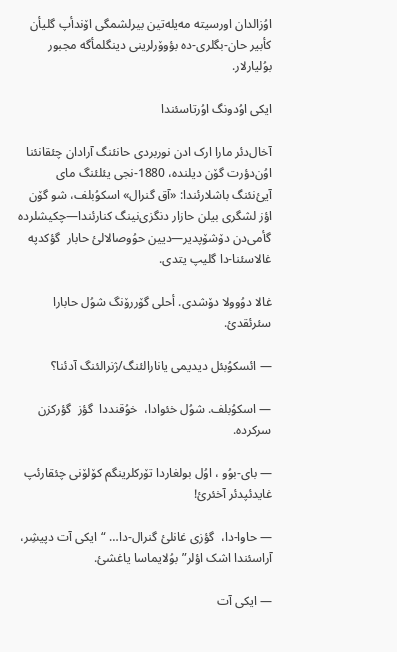اوُزالدان اورسیته مه‌یله‌تین بیرلشمگی اۆندأپ گلیأن کأبیر حان-بگلری-ده بؤوۆرلرینی دینگلمأگه مجبور بوُلیارلار.

ایکی اوُدونگ اوُرتاسئندا

آخال‌دئر مارا ارک ادن نوربردی حانئنگ آرادان چئقانئنا اوُن‌دؤرت گۆن دیلنده، 1880-نجی یئلئنگ مای آیئ‌نئنگ باشلارئندا: «آق گنرال» اسکوُبلف، شو گۆن اؤز لشگری بیلن حازار دنگزی‌نینگ کنارئندا—چکیشلرده گأمی‌دن دۆشۆپدیر—دیین حوُوصالالئ حابار  گؤکدپه غالاسئنا-دا گلیپ یتدی.

غالا دوُوولا دۆشدی. أحلی گۆررۆنگ شوُل حابارا سئرئقدئ.

— ائسکوُبئل دیدیمی یانارالئنگ/ژنرالئنگ آدئنا؟

— اسکوُبلف. شوُل خئوادا،  خوُقنددا  گؤز  گؤرکزن سرکرده.

— بای-بوُو ، اوُل بولغاردا تۆرکلرینگم کۆلۆنی چئقارئپ غایدئپدئر آخئرئ!

— حاوا-دا،  گؤزی غانلئ گنرال-دا… “ایکی آت دپیشِر، آراسئندا اشک اؤلر” بوُلایماسا یاغشئ.

— ایکی آت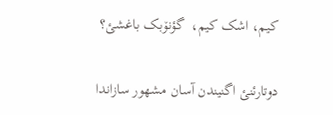کیم، اشک کیم،  گؤنۆبک باغشئ؟

دوتارئنئ اگنیندن آسان مشهور سازاندا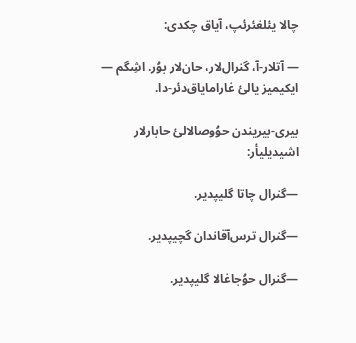چالا یئلغئرئپ، آیاق چکدی:

— آتلار-آ، گنرال‌لار، حان‌لار بوُر. اشِگم — ایکیمیز یالئ غارامایاق‌دئر-دا.

بیری-بیریندن حوُوصالالئ حابارلار اشیدیلیأر:

—گنرال چاتا گلیپدیر.

—گنرال ترس‌آقاندان گچیپدیر.

—گنرال حوُجاغالا گلیپدیر.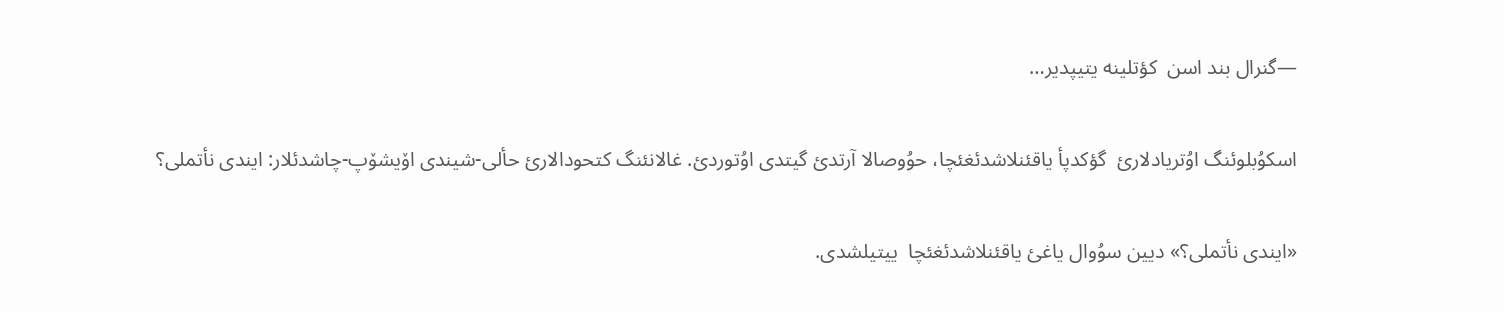—گنرال بند اسن  کؤتلینه یتیپدیر…

اسکوُبلوئنگ اوُتریادلارئ  گؤکدپأ یاقئنلاشدئغئچا، حوُوصالا آرتدئ گیتدی اوُتوردئ. غالانئنگ کتحودالارئ حألی-شیندی اۆیشۆپ-چاشدئلار: ایندی نأتملی؟

«ایندی نأتملی؟» دیین سوُوال یاغئ یاقئنلاشدئغئچا  ییتیلشدی.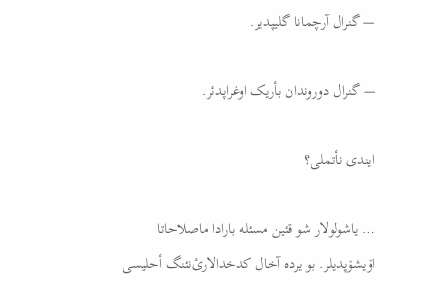— گنرال آرچمانا گلیپدیر.

— گنرال دوروندان بأریک اوغراپدئر.

ایندی نأتملی؟

… یاشولولار شو قئین مسئله بارادا ماصلاحاتا اۆیشۆپدیلر. بو یرده آخال کدخدالارئ‌نئنگ أحلیسی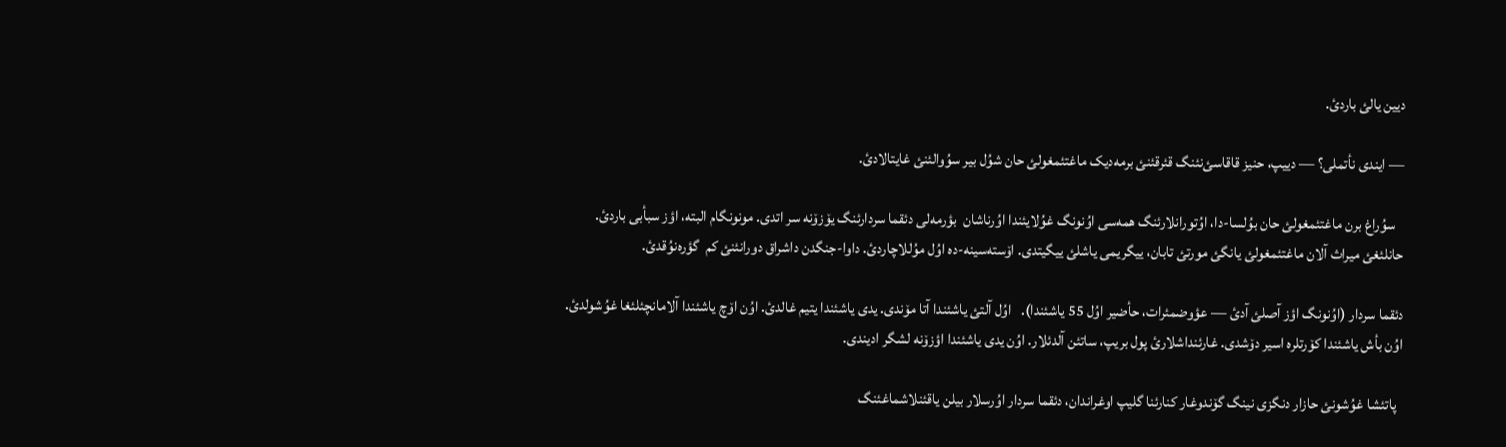دیین یالئ باردئ.

— ایندی نأتملی؟ — دییپ، حنیز قاقاسئ‌نئنگ قئرقئنئ برمه‌دیک ماغتئمغولئ حان شوُل بیر سوُوالئنئ غایتالادئ.

   سوُراغ برن ماغتئمغولئ حان بوُلسا-دا، اوُتورانلارئنگ همه‌سی اوُنونگ غوُلایئندا اوُرناشان  بؤرمه‌لی دئقما سردارئنگ یۆزۆنه سر اتدی. مونونگام البته، اؤز سبأبی باردئ. حانلئغئ میراث آلان ماغتئمغولئ یانگئ مورتئ تابان، ییگریمی یاشلئ ییگیتدی. اۆسته‌سینه-ده اوُل موُللاچاردئ. داوا-جنگدن داشراق دورانئنئ کم  گؤره‌نوُقدئ.

دئقما سردار (اوُنونگ اؤز آصلئ آدئ — عؤوضمئرات، حأضیر اوُل 55 یاشئندا).   اوُل آلتئ یاشئندا آتا مۆندی. یدی یاشئندا یتیم غالدئ. اوُن اۆچ یاشئندا آلامانچئلئغا غوُشولدئ. اوُن بأش یاشئندا کۆرتلره اسیر دۆشدی. غارئنداشلارئ پول بریپ، ساتئن آلدئلار. اوُن یدی یاشئندا اؤزۆنه لشگر ادیندی.

  پاتئشا غوُشونئ حازار دنگزی نینگ گۆندوغار کنارئنا گلیپ اوغراندان، دئقما سردار اوُرسلار بیلن یاقئنلاشماغئنگ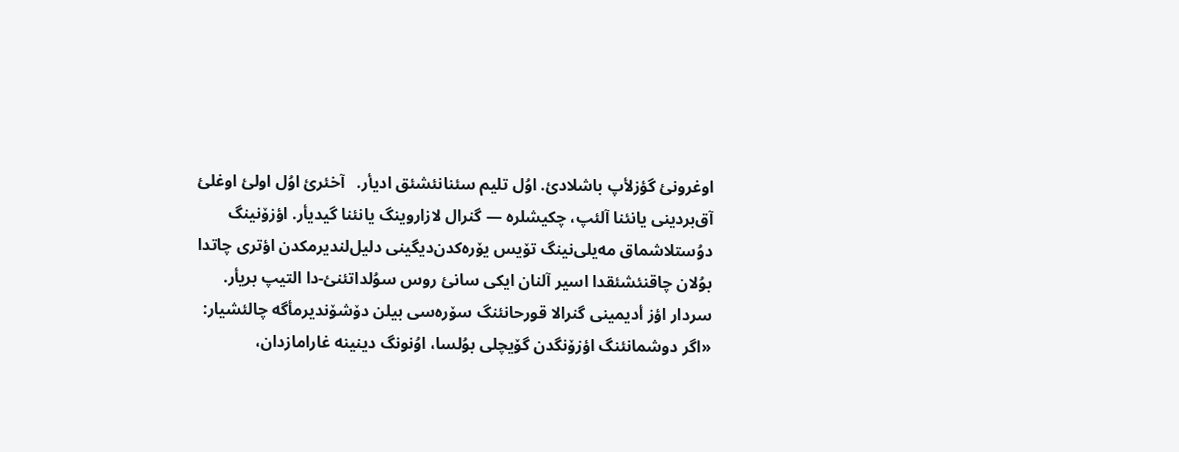اوغرونئ گؤزلأپ باشلادئ. اوُل تلیم سئنانئشئق ادیأر.   آخئرئ اوُل اولئ اوغلئ آق‌بردینی یانئنا آلئپ، چکیشلره — گنرال لازاروینگ یانئنا گیدیأر. اؤزۆنینگ دوُستلاشماق مه‌یلی‌نینگ تۆیس یۆره‌کدن‌دیگینی دلیل‌لندیرمکدن اؤتری چاتدا بوُلان چاقنئشئقدا اسیر آلنان ایکی سانئ روس سوُلداتئنئ-دا التیپ بریأر. سردار اؤز أدیمینی گنرالا قورحانئنگ سۆره‌سی بیلن دۆشۆندیرمأگه چالئشیار: «اگر دوشمانئنگ اؤزۆنگدن گۆیچلی بوُلسا، اوُنونگ دینینه غارامازدان،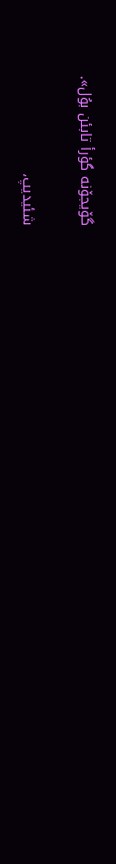گۆیجۆنه گؤرأ تابئن بوُل».

شئیدیپ،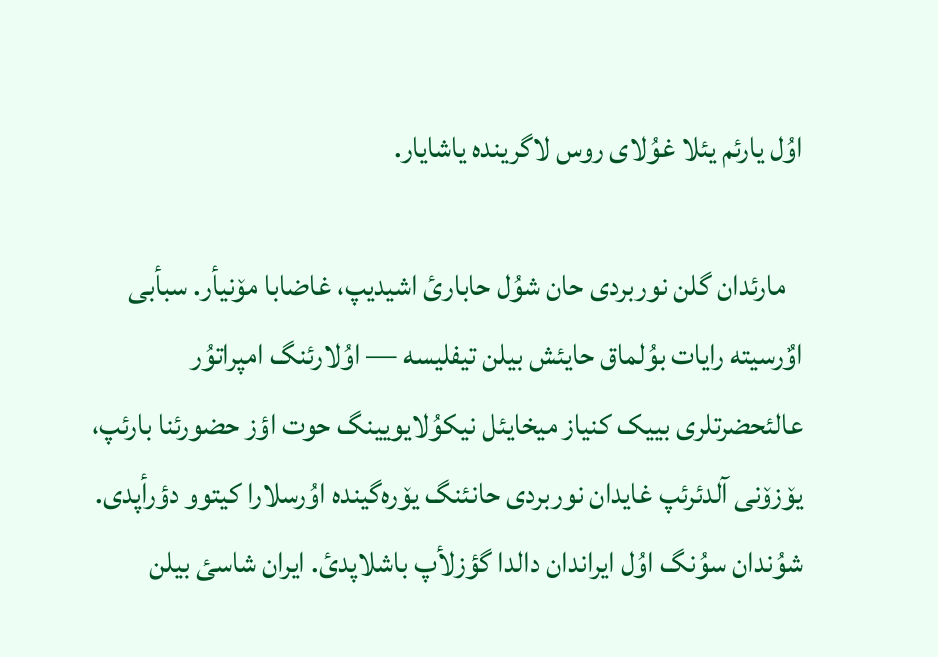اوُل یارئم یئلا غوُلای روس لاگرینده یاشایار.

   مارئدان گلن نوربردی حان شوُل حابارئ اشیدیپ، غاضابا مۆنیأر. سبأبی اوٌرسیته رایات بوُلماق حایئش بیلن تیفلیسه — اوُلارئنگ امپراتوُر عالئحضرتلری بییک کنیاز میخایئل نیکوُلایویینگ حوت اؤز حضورئنا بارئپ، یۆزۆنی آلدئرئپ غایدان نوربردی حانئنگ یۆره‌گینده اوُرسلارا کیتوو دؤرأپدی. شوُندان سوُنگ اوُل ایراندان دالدا گؤزلأپ باشلاپدئ. ایران شاسئ بیلن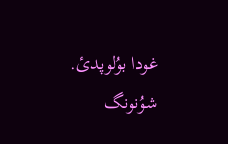غودا بوُلوپدئ. شوُنونگ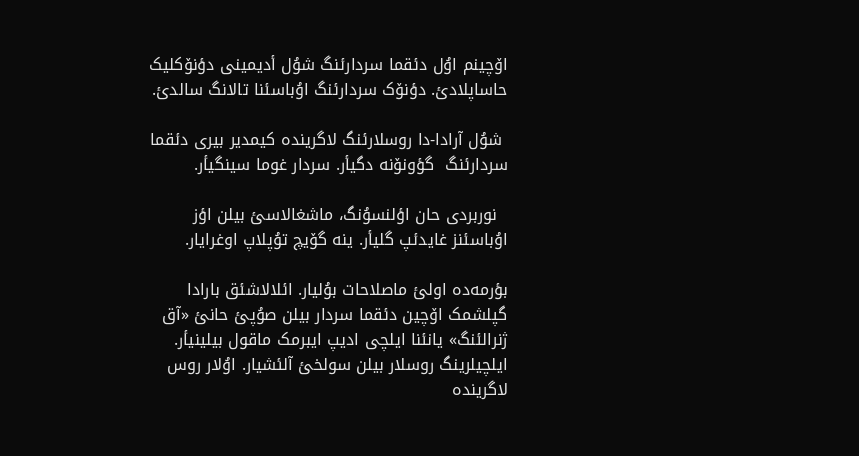اۆچینم اوُل دئقما سردارئنگ شوُل أدیمینی دؤنۆکلیک حاساپلادئ. دؤنۆک سردارئنگ اوُباسئنا تالانگ سالدئ.

 شوُل آرادا-دا روسلارئنگ لاگرینده کیمدیر بیری دئقما سردارئنگ  گؤونۆنه دگیأر. سردار غوما سینگیأر.

  نوربردی حان اؤلنسوُنگ، ماشغالاسئ بیلن اؤز اوُباسئنز غایدئپ گلیأر. ینه گۆیچ توُپلاپ اوغرایار.

بؤرمه‌ده اولئ ماصلاحات بوُلیار. ائلالاشئق بارادا گپلشمک اۆچین دئقما سردار بیلن صوُپئ حانئ «آق ژنرالئنگ» یانئنا ایلچی ادیپ ایبرمک ماقول بیلینیأر. ایلچیلرینگ روسلار بیلن سولخئ آلئشیار. اوُلار روس لاگرینده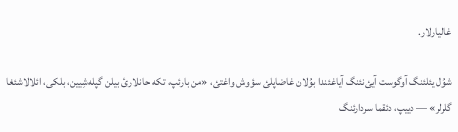غالیارلار.

شوُل یئلئنگ آوگوست آیئ‌نئنگ آیاغئندا بوُلان غاضاپلئ سؤوش واغتئ، «من بارئپ، تکه حانلارئ بیلن گپله‌شِیین، بلکی، ائلالاشئغا گلرلر» — دییپ، دئقما سردارئنگ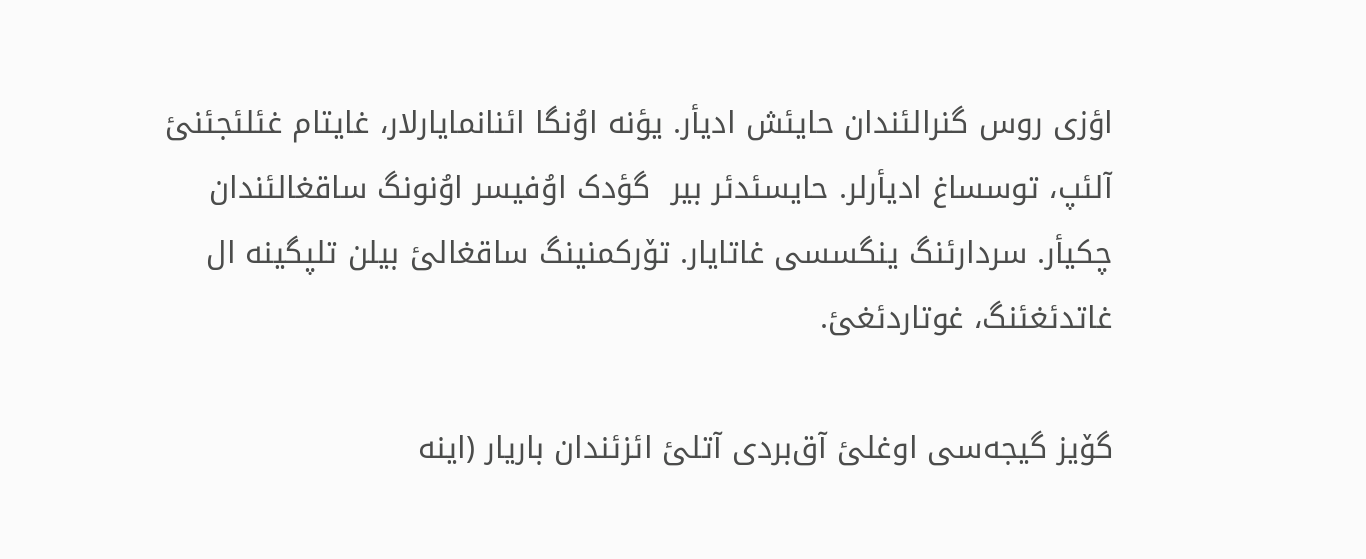اؤزی روس گنرالئندان حایئش ادیأر. یؤنه اوُنگا ائنانمایارلار، غایتام غئلئجئنئ آلئپ، توسساغ ادیأرلر. حایسئدئر بیر  گؤدک اوُفیسر اوُنونگ ساقغالئندان چکیأر. سردارئنگ ینگسسی غاتایار. تۆرکمنینگ ساقغالئ بیلن تلپگینه ال غاتدئغئنگ، غوتاردئغئ.

گۆیز گیجه‌سی اوغلئ آق‌بردی آتلئ ائزئندان باریار (اینه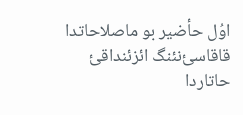اوُل حأضیر بو ماصلاحاتدا قاقاسئ‌نئنگ ائزئنداقئ حاتاردا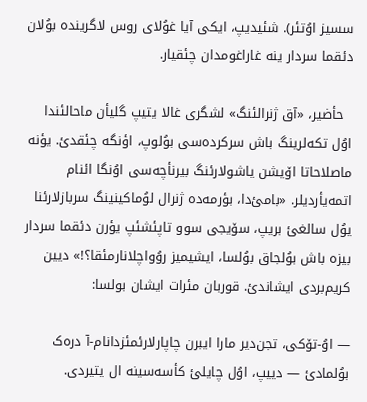سسیز اوُتئر). شئیدیپ، ایکی آیا غوُلای روس لاگرینده بوُلان دئقما سردار ینه غاراغومدان چئقیار.

  حأضیر، «آق ژنرالئنگ» لشگری غالا یتیپ گلیأن ماحالئندا اوُل تکه‌لرینگ باش سرکرده‌سی بوُلوپ، اؤنگه چئقدئ. یؤنه ماصلاحاتا اۆیشن یاشولارئنگ بیرنأچه‌سی اوُنگا ائنام اتمه‌یأردیلر. «بامئ‌دا، بؤرمه‌ده ژنرال لوُماکینینگ سربازلارئنا یوُل سالغئ بریپ، سۆیجی سوو تاپئشئپ یؤرن دئقما سردار بیزه باش بوُلجاق بوُلسا، ایشیمیز روُواچلانارمئقا؟!» دیین کریم‌بردی ایشاندئ. قوربان مئرات ایشان بولسا:

— اوُ-تۆکی، تجن‌دیر مارا ایبرن چاپارلارئمئزدانام-آ دره‌ک بوُلمادئ — دییپ، اوُل چایلئ کأسه‌سینه ال یتیردی.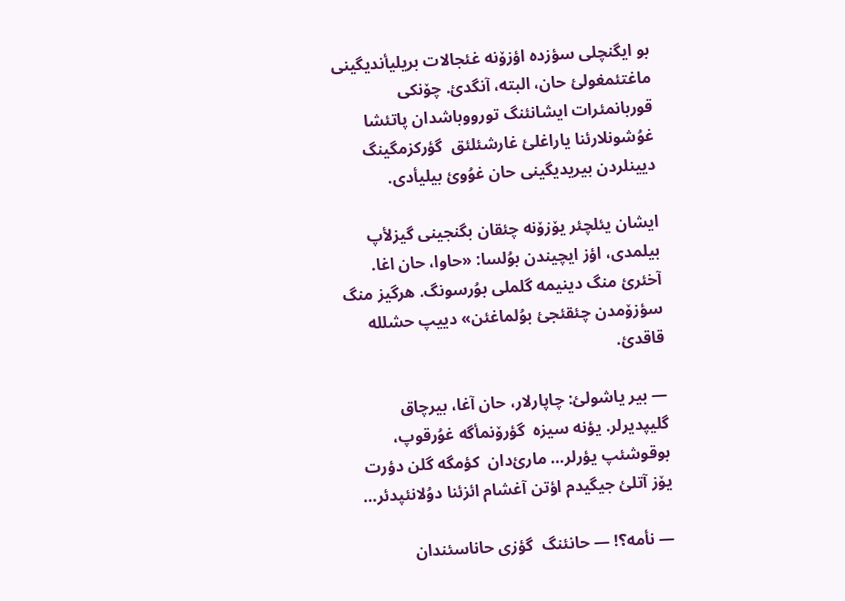بو ایگنچلی سؤزده اؤزۆنه غئجالات بریلیأندیگینی ماغتئمغولئ حان، البته، آنگدئ. چۆنکی قوربانمئرات ایشانئنگ تورووباشدان پاتئشا غوُشونلارئنا یاراغلئ غارشئلئق  گؤرکزمگینگ دیینلردن بیریدیگینی حان غوُوئ بیلیأدی.

ایشان یئلچئر یۆزۆنه چئقان بگنجینی گیزلأپ بیلمدی، اؤز ایچیندن بوُلسا: «حاوا، حان اغا. آخئرئ منگ دینیمه گلملی بوُرسونگ. هرگیز منگ سؤزۆمدن چئقئجئ بوُلماغئن» دییپ حشلله قاقدئ.

— بیر یاشولئ: چاپارلار، حان آغا، بیرچاق گلیپدیرلر. یؤنه سیزه  گؤرۆنمأگه غوُرقوپ، بوقوشئپ یؤرلر… مارئ‌دان  کؤمگه گلن دؤرت یۆز آتلئ جیگیدم اؤتن آغشام ائزئنا دوُلانئپدئر…

— نأمه؟! — حانئنگ  گؤزی حاناسئندان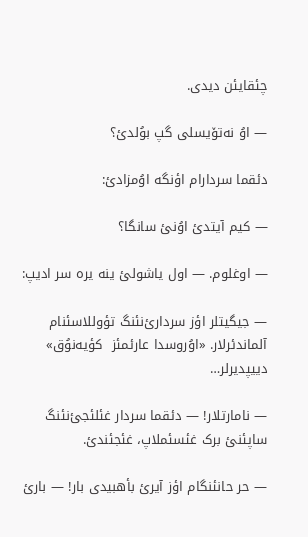چئقایئن دیدی.

— اوُ نه‌تۆیسلی گپ بوُلدئ؟

دئقما سردارام اؤنگه اوُمزادئ:

— کیم آیتدئ اوُنئ سانگا؟

— اوغلوم. — اول یاشولئ ینه یره سر ادیپ:

— جیگیتلر اؤز سردارئ‌نئنگ تؤوللاسئنام آلماندئرلار. «اوُروسدا عارئمئز  کؤیه‌نوُق» دییپدیرلر…

— نامارتلار! — دئقما سردار غئلئجئ‌نئنگ ساپئنئ برک غئسئملاپ، غئجئندئ.

— حر حانئنگام اؤز آیرئ بأهبیدی بار! — بارئ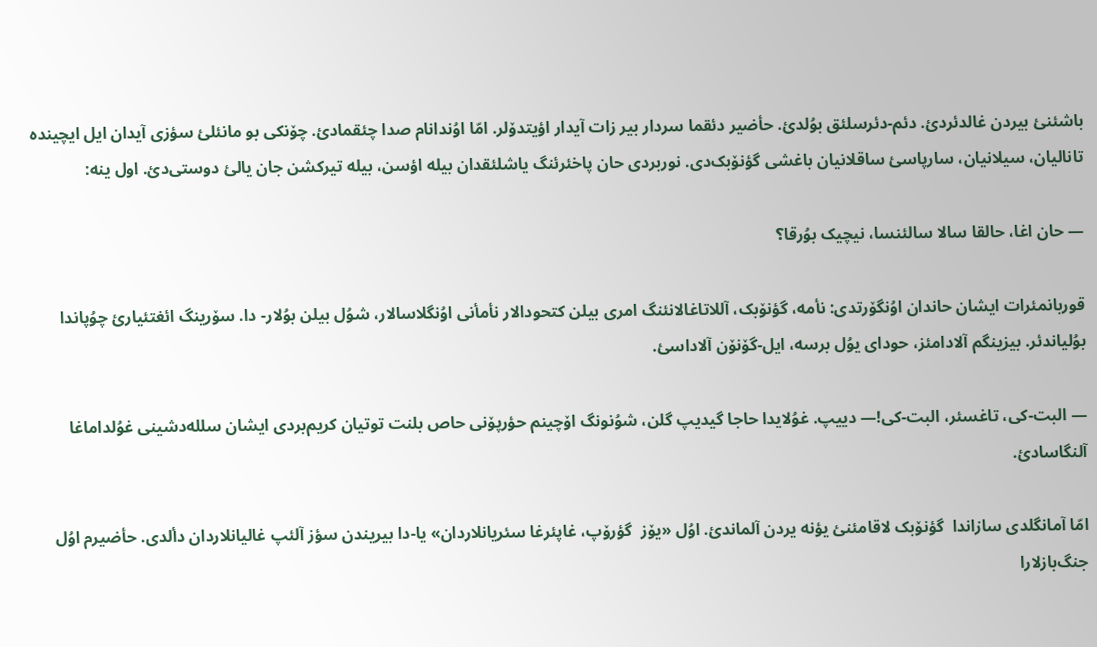باشئنئ بیردن غالدئردئ. دئم-دئرسلئق بوُلدئ. حأضیر دئقما سردار بیر زات آیدار اؤیتدۆلر. امّا اوُندانام صدا چئقمادئ. چۆنکی بو مانئلئ سؤزی آیدان ایل ایچینده تانالیان، سیلانیان، سارپاسئ ساقلانیان باغشی گؤنۆبک‌دی. نوربردی حان پاخئرئنگ یاشلئقدان بیله اؤسن، بیله تیرکشن جان یالئ دوستی‌دئ. اول ینه:

— حان اغا، حالقا سالا سالئنسا، نیچیک بوُرقا؟

قوربانمئرات ایشان حاندان اوُنگۆرتدی: نأمه، گؤنۆبک، آللاتاغالانئنگ امری بیلن کتحودالار نأمأنی اوُنگلاسالار، شوُل بیلن بوُلار- دا. سۆرینگ ائغتئیارئ چوُپاندا بوُلیاندئر. بیزینگم آلادامئز، حودای یوُل برسه، ایل-گۆنۆن آلاداسئ.

— البت-کی، تاغسئر، البت-کی!— دییپ. غوُلایدا حاجا گیدیپ گلن، شوُنونگ اۆچینم حؤرپۆنی حاص بلنت توتیان کریم‌بردی ایشان سلله‌دشینی غوُلداماغا آلنگاسادئ.

امّا آمانگلدی سازاندا  گؤنۆبک لاقامئنئ یؤنه یردن آلماندئ. اوُل «یۆز  گؤرۆپ، غاپئرغا سئریانلاردان» یا-دا بیریندن سؤز آلئپ غالیانلاردان دألدی. حأضیرم اوُل جنگ‌بازلارا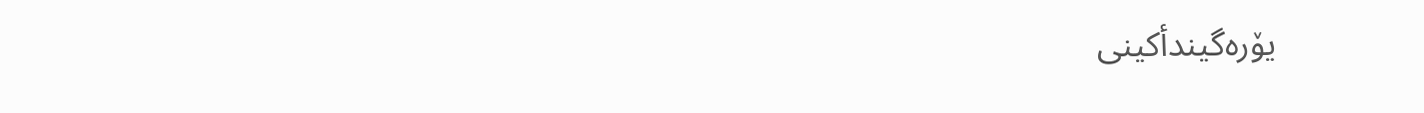یۆره‌گیندأکینی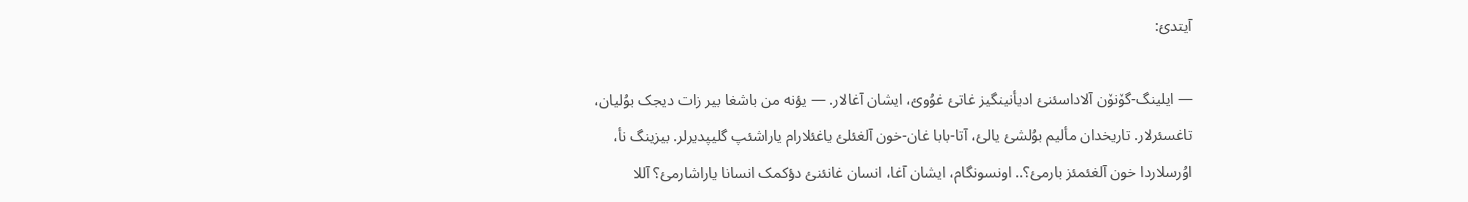آیتدئ:

— ایلینگ-گۆنۆن آلاداسئنئ ادیأنینگیز غاتئ غوُوئ، ایشان آغالار. — یؤنه من باشغا بیر زات دیجک بوُلیان، تاغسئرلار. تاریخدان مألیم بوُلشئ یالئ، آتا-بابا غان-خون آلغئلئ یاغئلارام یاراشئپ گلیپدیرلر. بیزینگ نأ، اوُرسلاردا خون آلغئمئز بارمئ؟.. اونسونگام، ایشان آغا، انسان غانئنئ دؤکمک انسانا یاراشارمئ؟ آللا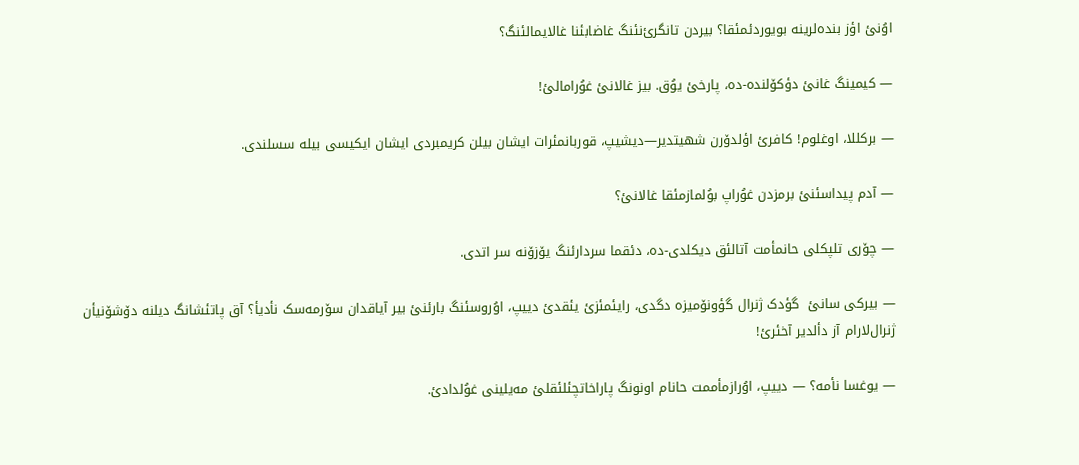اوُنئ اؤز بنده‌لرینه بویوردئمئقا؟ بیردن تانگرئ‌نئنگ غاضابئنا غالایمالئنگ؟

— کیمینگ غانئ دؤکۆلنده-ده، پارخئ یوُق. بیز غالانئ غوُرامالئ!

— برکللا، اوغلوم! کافرئ اؤلدۆرن شهیتدیر—دیشیپ، قوربانمئرات ایشان بیلن کریمبردی ایشان ایکیسی بیله سسلندی.

— آدم پیداسئنئ برمزدن غوُراپ بوُلمازمئقا غالانئ؟

— چۆری تلپکلی حانمأمت آتالئق دیکلدی-ده، دئقما سردارئنگ یۆزۆنه سر اتدی.

— بیرکی سانئ  گؤدک ژنرال گؤونۆمیزه دگدی، رایئمئزئ یئقدئ دییپ، اوُروسئنگ بارئنئ بیر آیاقدان سۆرمه‌سک نأدیأ؟ آق پاتئشانگ دیلنه دۆشۆنیأن ژنرال‌لارام آز دألدیر آخئرئ!

— یوغسا نأمه؟ — دییپ، اوُرازمأممت حانام اونونگ پاراخاتچئلئقلئ مه‌یلینی غوُلدادئ.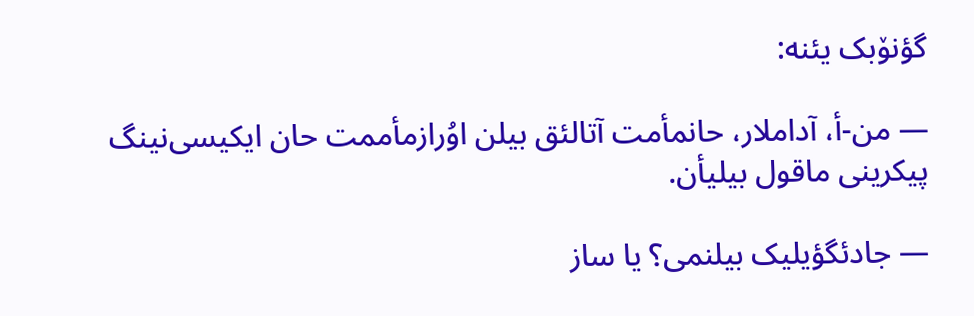گؤنۆبک یئنه:

— من-أ، آداملار، حانمأمت آتالئق بیلن اوُرازمأممت حان ایکیسی‌نینگ پیکرینی ماقول بیلیأن.

— جادئگؤیلیک بیلنمی؟ یا ساز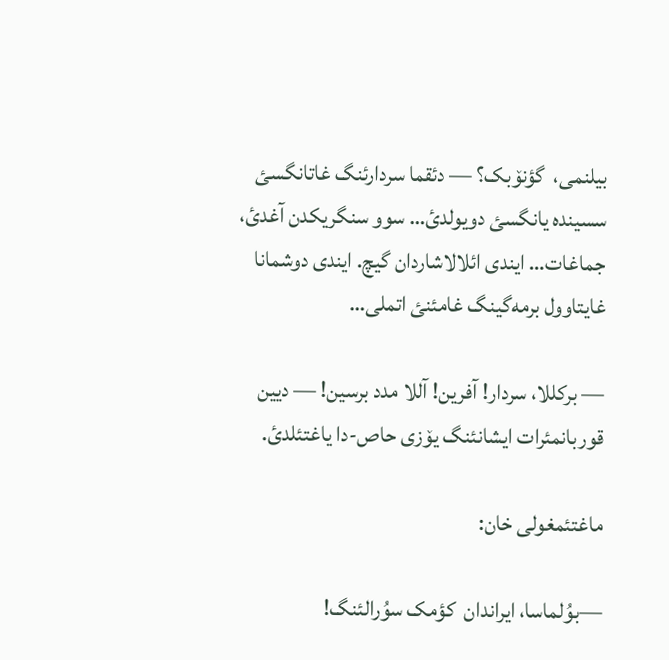بیلنمی،  گؤنۆبک؟ — دئقما سردارئنگ غاتانگسئ سسینده یانگسئ دویولدئ… سوو سنگریکدن آغدئ، جماغات… ایندی ائلالاشاردان گیچ. ایندی دوشمانا غایتاوول برمه‌گینگ غامئنئ اتملی…

— برکللا، سردار! آفرین! آللا مدد برسین! — دیین قوربانمئرات ایشانئنگ یۆزی حاص-دا یاغتئلدئ.

ماغتئمغولی خان:

—بوُلماسا، ایراندان  کؤمک سوُرالئنگ!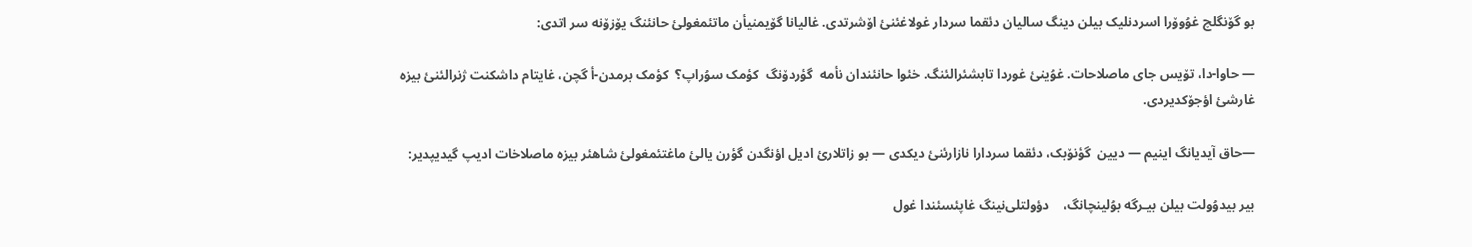بو گۆنگلچ غوُوۆرا اسردنلیک بیلن دینگ سالیان دئقما سردار غولاغئنئ اۆشرتدی. غالیانا گۆیمنیأن ماتئمغولئ حانئنگ یۆزۆنه سر اتدی:

— حاوا-دا، تۆیس جای ماصلاحات. غوُینئ غوردا تابشئرالئنگ. خئوا حانئندان نأمه  گؤردۆنگ  کؤمک سوُراپ؟  کؤمک برمدن-أ گچن، غایتام داشکنت ژنرالئنئ بیزه غارشئ اؤجۆکدیردی.

—حاق آیدیانگ اینیم — دیین  گؤنۆبک، دئقما سردارا نازارئنئ دیکدی — بو زاتلارئ ادیل اؤنگدن گؤرن یالئ ماغتئمغولئ شاهئر بیزه ماصلاخات ادیپ گیدیپدیر:

بیر بیدوُولت بیلن بیـرگه بوُلینچانگ،    دؤولتلی‌نینگ غاپئسئندا غول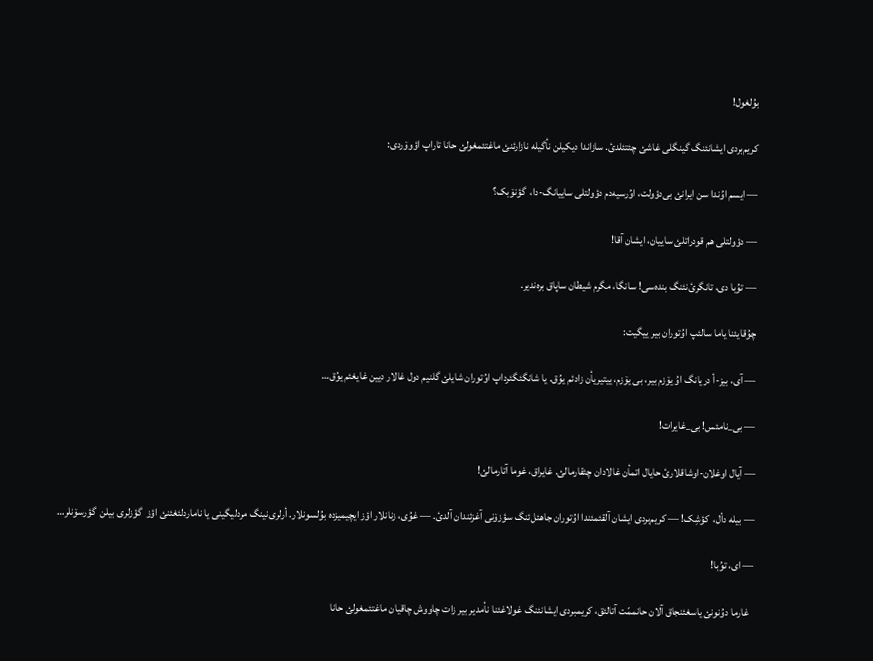بوُلغول!

کریم‌بردی ایشانئنگ گینگلی غاشئ چئتئلدئ. سازاندا دیکیلن نأگیله نازارئنئ ماغتئمغولئ حانا تاراپ اؤوۆردی:

— ایسم اوُندا سن ایرانئ بی‌دؤولت، اوُرسیه‌دم دؤولتلی ساییانگ-دا،  گؤنۆبک؟

— دؤولتلی هم قودراتلئ ساییان، ایشان آقا!

— توُبا دی، تانگرئ‌نئنگ بنده‌سی! سانگا، مگرم شیطان ساپاق بره‌ندیر.

چوُقایئنا یاما سالئپ اوُتوران بیر ییگیت:

— آی، بیز-أ دریانگ اوُ یۆزم بیر، بی یۆزم، ییتیریأن زادئم یوُق. یا شانگئگئرداپ اوُتوران شایلئ گلنیم دول غالار دیین غایغئم یوُق…

— بی_نامئس! بی_غایرات!

— آیال اوغلان-اوشاقلارئ حایال اتمأن غالادان چئقارمالئ. غایراق، غوما آتارمالئ!

— بیله دأل،  کؤشِک! — کریم‌بردی ایشان آلقئمئندا اوُتوران جاهئل‌ئنگ سؤزۆنی آغزئندان آلدئ. — غوُی، زنانلار اؤز ایچیمیزده بوُلسونلار. أرلری‌نینگ مردلیگینی یا ناماردلئغئنئ اؤز  گؤزلری بیلن  گؤرسۆنلر…

— ای، توُبا!

  غارما دوُنونئ یاسغئنجاق آلان حانممّت آتالئق، کریمبردی ایشانئنگ غولاغئنا نأمدیر بیر زات چاووش چاقیان ماغتئمغولئ حانا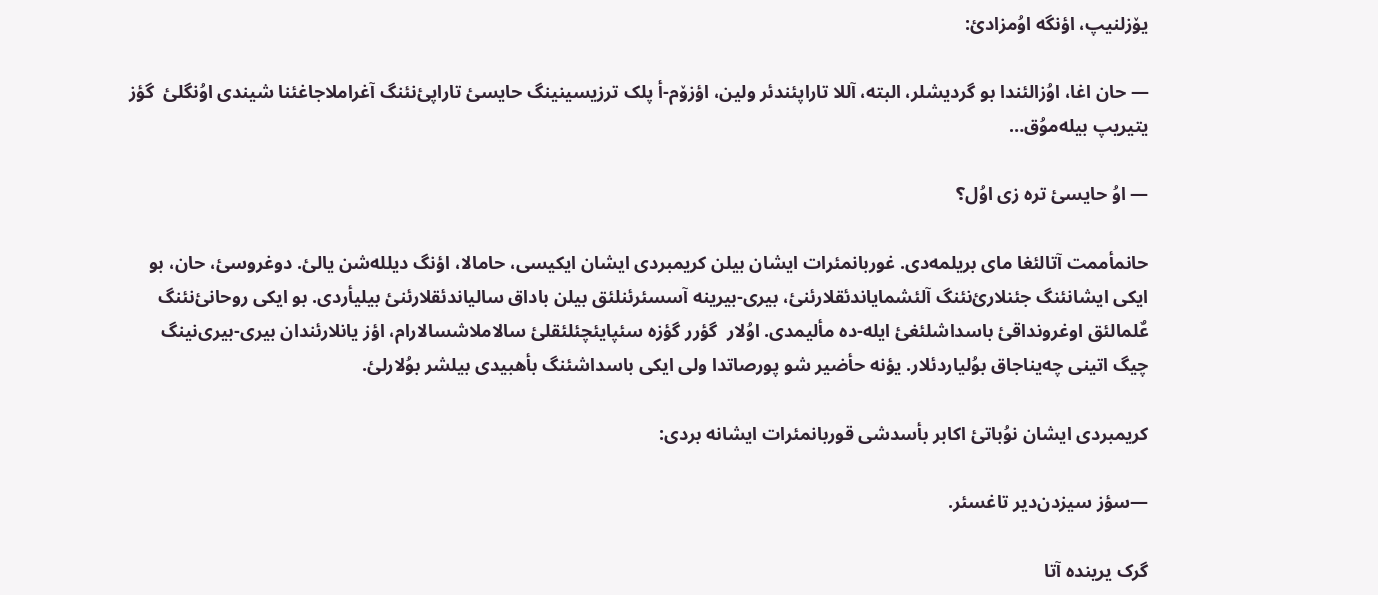یۆزلنیپ، اؤنگه اوُمزادئ:

— حان اغا، اوُزالئندا بو گردیشلر، البته، آللا تاراپئندئر ولین، اؤزۆم-أ پلک ترزیسینینگ حایسئ تاراپئ‌نئنگ آغراملاجاغئنا شیندی اوُنگلئ  گؤز یتیریپ بیله‌موُق…

— اوُ حایسئ تره زی اوُل؟

حانمأممت آتالئغا مای بریلمه‌دی. غوربانمئرات ایشان بیلن کریمبردی ایشان ایکیسی، حامالا، اؤنگ دیلله‌شن یالئ. دوغروسئ، حان، بو ایکی ایشانئنگ جئنلارئ‌نئنگ آلئشمایاندئقلارئنئ، بیری-بیرینه آسسئرئنلئق بیلن باداق سالیاندئقلارئنئ بیلیأردی. بو ایکی روحانئ‌نئنگ عٌلمالئق اوغرونداقئ باسداشلئغئ ایله-ده مألیمدی. اوُلار  گؤرر گؤزه سئپایئچئلئقلئ سالاملاشسالارام، اؤز یانلارئندان بیری-بیری‌نینگ چیگ اتینی چه‌یناجاق بوُلیاردئلار. یؤنه حأضیر شو پورصاتدا ولی ایکی باسداشئنگ بأهبیدی بیلشر بوُلارلئ.

کریمبردی ایشان نوُباتئ اکابر بأسدشی قوربانمئرات ایشانه بردی:

—سؤز سیزدن‌دیر تاغسئر.

گرک یرینده آتا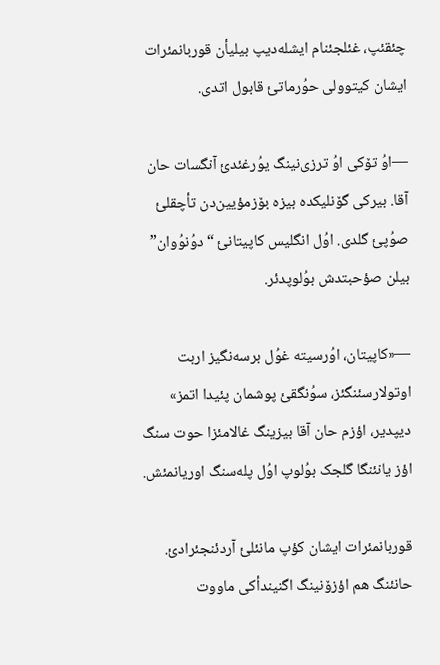چئقئپ، غئلجئنام ایشله‌دیپ بیلیأن قوربانمئرات ایشان کیتوولی حوُرماتئ قابول اتدی.

—اوُ تۆکی اوُ ترزی‌نینگ یوُرغئدئ آنگسات حان آقا. بیرکی گۆنلیکده بیزه بۆزمؤیین‌دن تأچقلئ صوُپئ گلدی. اوُل انگلیس کاپیتانئ “دوُنوُوان” بیلن صؤحبتدش بوُلوپدئر.

—«کاپیتان، اوُرسیته غوُل برسه‌نگیز اربت اوتولارسئنگئز، سوُنگقئ پوشمان پئیدا اتمز» دیپدیر، اؤزم حان آقا بیزینگ غالامئزا حوت سنگ اؤز یانئنگا گلجک بوُلوپ اوُل پله‌سنگ اوریانمئش.

قوربانمئرات ایشان کؤپ مانئلئ آردئنجئرادئ. حانئنگ هم اؤزۆنینگ اگنیندأکی ماووت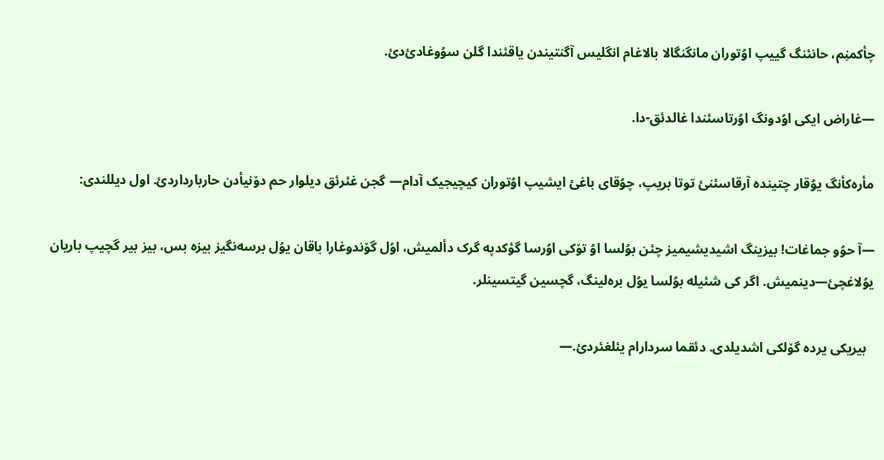چأکمنِم، حانئنگ گییپ اوُتوران مانگنگالا بالاغام انگلیس آگنتیندن یاقئندا گلن سوُوغادئ‌دئ.

—غاراض ایکی اوُدونگ اوُرتاسئندا غالدئق-دا.

مأره‌کأنگ یوُقار چتینده آرقاسئنئ توتا بریپ، چوُقای باغئ ایشیپ اوُتوران کیچیجیک آدام— گجن غئرئق دیلوار حم دۆنیأدن حاربارداردئ. اول دیللندی:

—آ حوُو جماغات! بیزینگ اشیدیشیمیز چئن بوُلسا اوُ تۆکی اوُرسا گؤکدپه گرک دألمیش، اوُل گۆندوغارا باقان یوُل برسه‌نگیز بیزه بس، بیز بیر گچیپ باریان یوُلاغچئ—دینمیش. اگر کی شئیله بوُلسا یوُل بره‌لینگ، گچسین گیتسینلر.

  بیریکی یرده گۆلکی اشدیلدی. دئقما سردارام یئلغئردئ.—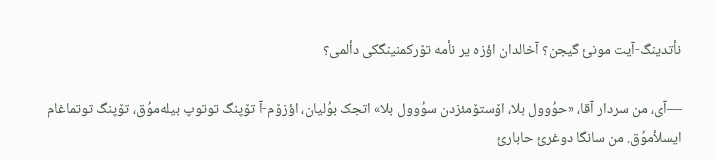نأتدینگ-آیت مونئ گیجن؟ آخالدان اؤزه یر نأمه تۆرکمنینگکی دألمی؟

—آی، من سردار آقا، «حوُوول بلا، اۆستۆمئزدن سوُوول بلا» اتجک بوُلیان، اؤزۆم-آ تۆپنگ توتوپ بیله‌موُق، تۆپنگ توتماغام ایسلأموُق. من سانگا دوغرئ حابارئ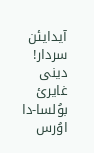آیدایئن سردار! دینی غایرئ بوُلسا-دا اوُرس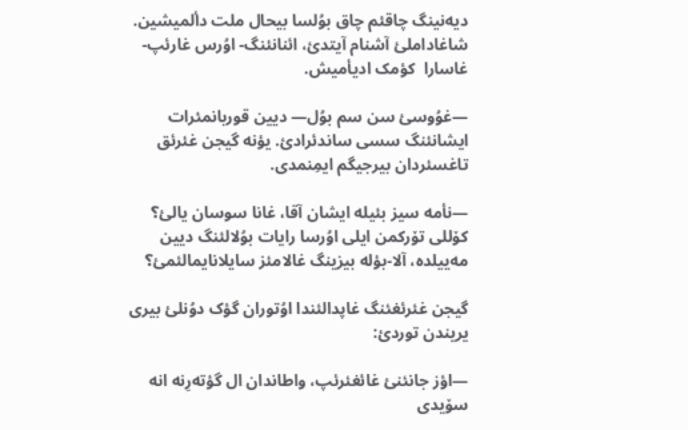دیه‌نینگ چاقئم چاق بوُلسا بیحال ملت دألمیشین. شاغاداملئ آشنام آیتدئ، ائنانئنگ- اوُرس غارئپ-غاسارا  کؤمک ادیأمیش.

—غوُوسئ سن سم بوُل— دیین قوربانمئرات ایشانئنگ سسی ساندئرادئ. یؤنه گیجن غئرئق تاغسئردان بیرجیگم ایمِنمدی.

—نأمه سیز بئیله ایشان آقا، غانا سوسان یالئ؟ کۆللی تۆرکمن ایلی اوُرسا رایات بوُلالئنگ دیین مه‌ییلده، آلا-بؤله بیزینگ غالامئز سایلانایمالئمئ؟

گیجن غئرئغئنگ غاپدالئندا اوُتوران گؤک دوُنلئ بیری یریندن توردئ:

—اؤز جانئنئ غائغئرئپ، واطاندان ال گؤته‌رِنه انه سۆیدی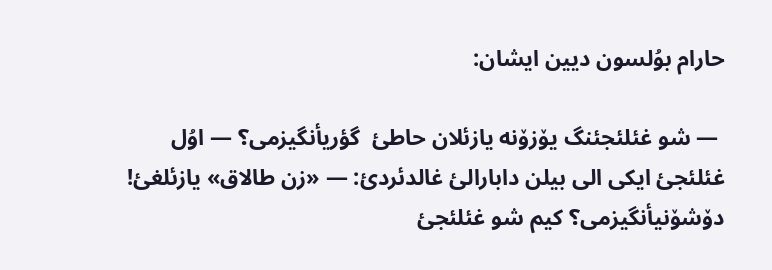حارام بوُلسون دیین ایشان:

 — شو غئلئجئنگ یۆزۆنه یازئلان حاطئ  گؤریأنگیزمی؟ — اوُل غئلئجئ ایکی الی بیلن دابارالئ غالدئردئ: — «زن طالاق» یازئلغئ! دۆشۆنیأنگیزمی؟ کیم شو غئلئجئ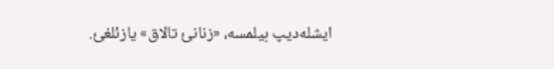ایشله‌دیپ بیلمسه، «زنانئ تالاق» یازئلغئ.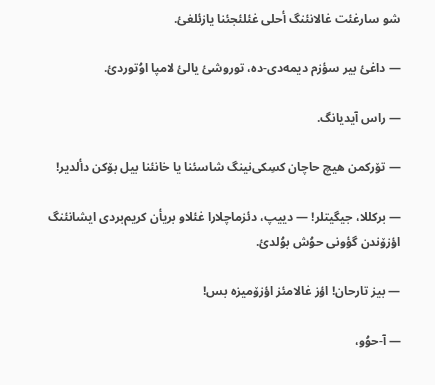شو سارغئت غالانئنگ أحلی غئلئجئنا یازئلغئ.

— داغئ بیر سؤزم دیمه‌دی-ده، توروشئ یالئ لامپا اوُتوردئ.

— راس آیدیانگ.

— تۆرکمن هیچ حاچان کسِکی‌نینگ شاسئنا یا خانئنا بیل بۆکن دألدیر!

— برکللا، جیگیتلر! — دییپ، دئزماچلارا غئلاو بریأن کریم‌بردی ایشانئنگ اؤزۆندن گؤونی حوُش بوُلدئ.

— بیز تارحان! اؤز غالامئز اؤزۆمیزه بس!

— آ-حوُو،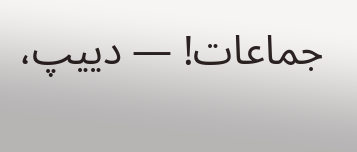جماعات! — دییپ،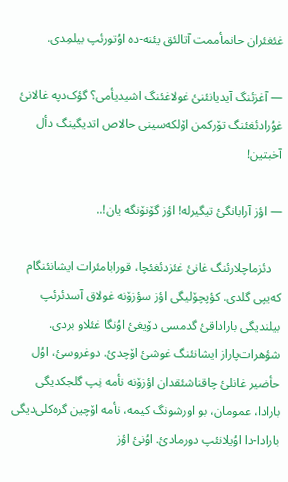غئغئران حانمأممت آتالئق یئنه-ده اوُتورئپ بیلمِدی.

— آغزئنگ آیدیانئنئ غولاغئنگ اشیدیأمی؟ گؤک‌دپه غالانئ غوُرادئغئنگ تۆرکمن اۆلکه‌سینی حالاص اتدیگینگ دأل آخبتین!

— اؤز آرابانگئ تیگیرله! اؤز گۆنۆنگه یان!..

   دئزماچلارئنگ غانئ غئزدئغئچا، قورابامئرات ایشانئنگام  که‌یپی گلدی. کؤپچۆلیگی اؤز سؤزۆنه غولاق آسدئرئپ بیلندیگی باراداقئ گدمسی دۆیغئ اوُنگا غئلاو بردی. شؤهرات‌پاراز ایشانئنگ غوشئ اۆچدئ. دوغروسئ، اوُل حأضیر غانلئ چاقناشئقدان اؤزۆنه نأمه نِپ گلجکدیگی بارادا، عمومان، بو اورشونگ کیمه، نأمه اۆچین گره‌کلی‌دیگی بارادا-دا اوُیلانئپ دورمادئ. اوُنئ اؤز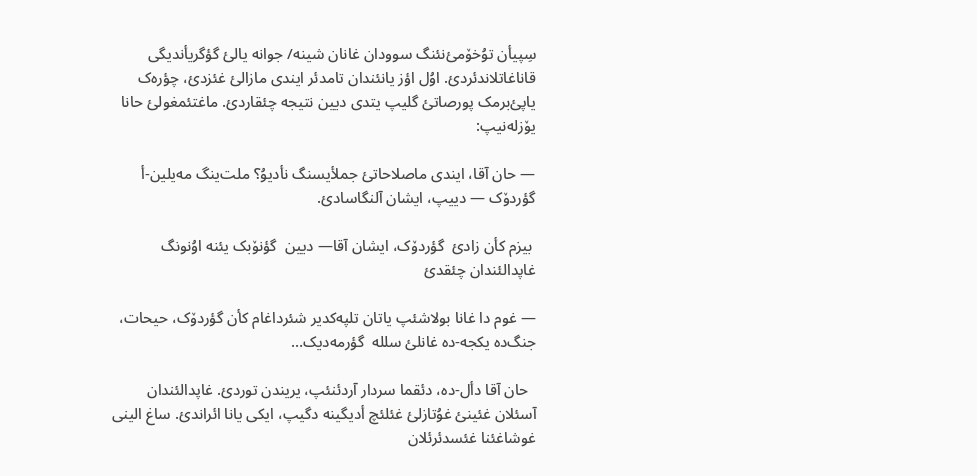سِپیأن توُخۆمئ‌نئنگ سوودان غانان شینه/ جوانه یالئ گؤگریأندیگی قاناغاتلاندئردئ. اوُل اؤز یانئندان تامدئر ایندی مازالئ غئزدئ، چؤره‌ک یاپئ‌برمک پورصاتئ گلیپ یتدی دیین نتیجه چئقاردئ. ماغتئمغولئ حانا یۆزله‌نیپ:

— حان آقا، ایندی ماصلاحاتئ جملأیسنگ نأدیوُ؟ ملت‌ینگ مه‌یلین-أ گؤردۆک — دییپ، ایشان آلنگاسادئ.

 بیزم کأن زادئ  گؤردۆک، ایشان آقا— دیین  گؤنۆبک یئنه اوُنونگ غاپدالئندان چئقدئ

— غوم دا غانا بولاشئپ یاتان تلپه‌کدیر شئرداغام کأن گؤردۆک، حیحات، جنگ‌ده یکجه-ده غانلئ سلله  گؤرمه‌دیک…

  حان آقا دأل-ده، دئقما سردار آردئنئپ، یریندن توردئ. غاپدالئندان آسئلان غئینئ غوُتازلئ غئلئچ أدیگینه دگیپ، ایکی یانا ائراندئ. ساغ الینی غوشاغئنا غئسدئرئلان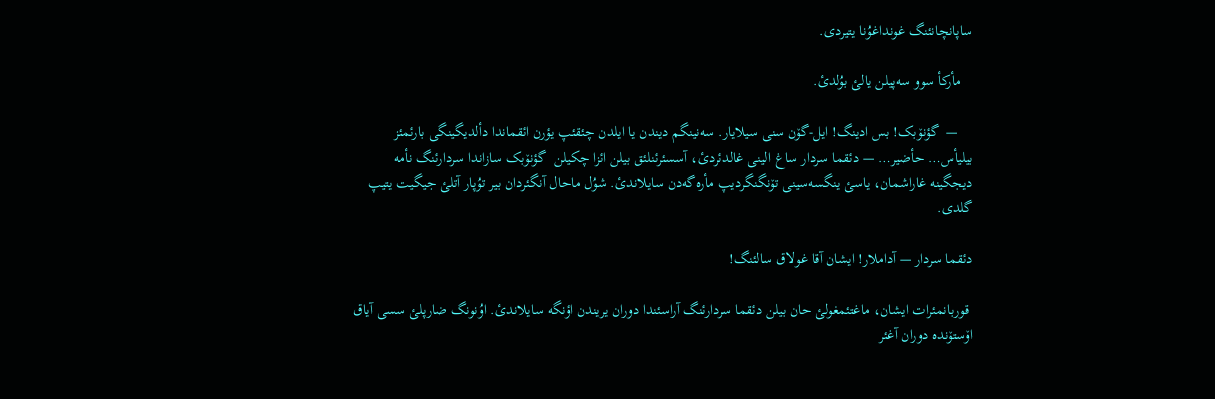ساپانچانئنگ غونداغوُنا یتیردی.

   مأرکأ سوو سه‌پیلن یالئ بوُلدئ.

    —  گؤنۆبک! بس ادینگ! ایل-گۆن سنی سیلایار. سه‌نینگم دیندن یا ایلدن چئقئپ یؤرن ائقماندا دألدیگینگی بارئمئز بیلیأس… حأضیر… — دئقما سردار ساغ الینی غالدئردئ، آسسئرئنلئق بیلن ائزا چکیلن  گؤنۆبک سازاندا سردارئنگ نأمه دیجگینه غاراشمان، یاسئ ینگسه‌سینی تۆنگنگردیپ مأره‌گه‌دن سایلاندئ. شوُل ماحال آنگئردان بیر توُپار آتلئ جیگیت یتیپ گلدی.

دئقما سردار — آداملار! ایشان آقا غولاق سالئنگ!

 قوربانمئرات ایشان، ماغتئمغولئ حان بیلن دئقما سردارئنگ آراسئندا دوران یریندن اؤنگه سایلاندئ. اوُنونگ ضارپلئ سسی آیاق اۆستۆنده دوران آغئر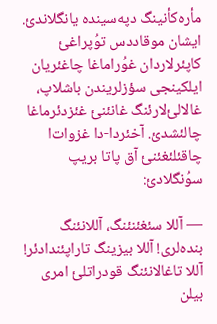مأره‌کأنینگ دپه‌سینده یانگلاندئ. ایشان موقاددس توُپراغئ کاپئرلاردان غوُراماغا چاغئریان ایلکینجی سؤزلریندن باشلاپ، غالالئ‌لارئنگ غانئنئ غئزدئرماغا چالئشدئ. آخئردا-دا غزوات‌ا چاقئلئغئنئ آق پاتا بریپ سوُنگلادئ:

— آللا سئغئنئنگ، آللانئنگ بنده‌لری! آللا بیزینگ تاراپئندادئر! آللا تاغالانئنگ قودراتلئ امری بیلن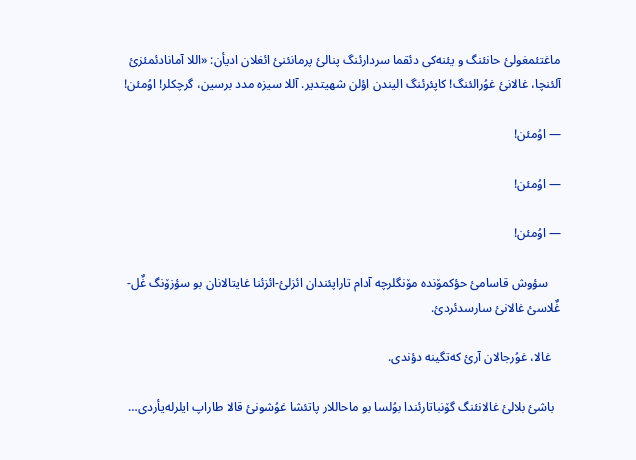ماغتئمغولئ حانئنگ و یئنه‌کی دئقما سردارئنگ پنالئ پرمانئنئ ائغلان ادیأن: «اللا آمانادئمئزئ آلئنچا، غالانئ غوُرالئنگ! کاپئرئنگ الیندن اؤلن شهیتدیر. آللا سیزه مدد برسین، گرچکلر! اوُمئن!

— اوُمئن!

— اوُمئن!

— اوُمئن!

    سؤوش قاسامئ حؤکمۆنده مۆنگلرچه آدام تاراپئندان ائزلئ-ائزئنا غایتالانان بو سؤزۆنگ غٌل-غٌلاسئ غالانئ سارسدئردئ.

   غالا، غوُرجالان آرئ که‌تگینه دؤندی.

  باشئ بلالئ غالانئنگ گۆنباتارئندا بوُلسا بو ماحاللار پاتئشا غوُشونئ‌ قالا طاراپ ایلرله‌یأردی…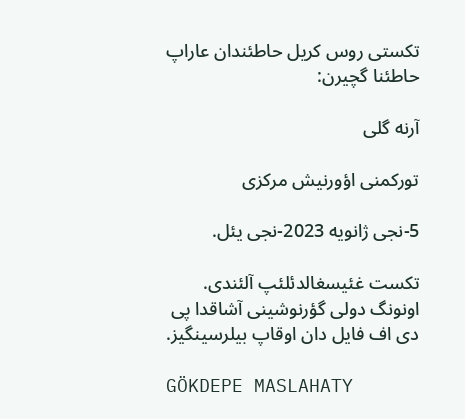تکستی روس کریل حاطئندان عاراپ حاطئنا گچیرن:

آرنه گلی

تورکمنی اؤورنیش مرکزی

5-نجی ژانویه 2023-نجی یئل.

تکست غئیسغالدئلئپ آلئندی. اونونگ دولی گؤرنوشینی آشاقدا پی دی اف فایل دان اوقاپ بیلرسینگیز.

GÖKDEPE MASLAHATY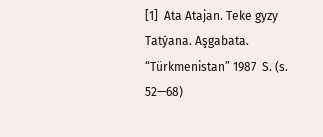[1]  Ata Atajan. Teke gyzy Tatýana. Aşgabata. “Türkmenistan” 1987  S. (s. 52—68)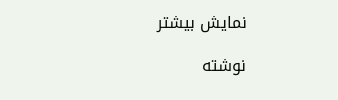نمایش بیشتر

نوشته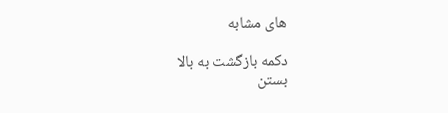های مشابه

دکمه بازگشت به بالا
بستن